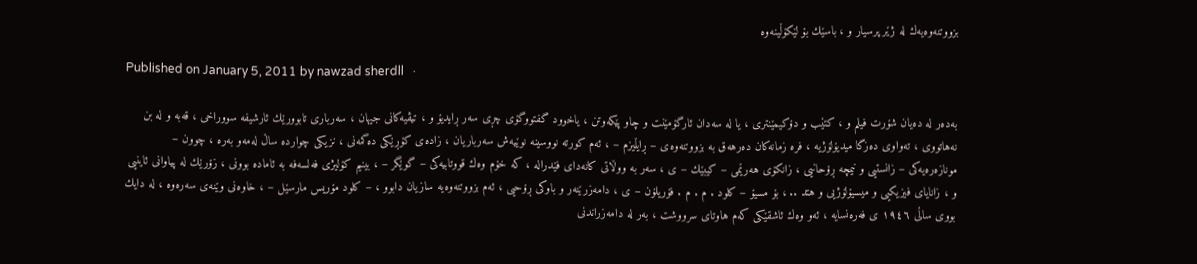بزووتنەوەیەك لە ژێر پرسیار و ، باسێك بۆ لێکۆڵینەوە

Published on January 5, 2011 by nawzad sherdll   ·

بەدەر لە دەیان شۆرت فیلم و ، کتێب و دۆکیمێنتری ، یا لە سەدان ئارگۆمێنت و چاو پێکەوتن ، یاخوود گفتووگۆی چڕی سەر ڕایدیۆ و ، تیڤیەکانی جیهان ، سەرباری تابوورێك ئارشیفە سووراخی ، قەبە و لە بن نەهاتووی ، تەواوی دەزگا میدیۆلۆژیە ، فرە زمانەکان دەرهەق بە بزووتنەوەی – ڕایڵیزم – ، ئەم کورتە نووسینە نوێیەش سەرباریان ، زادەی کۆڕێکی دەگمەنی ، نزیکی چواردە ساڵ لەمەو بەرە ، چوون – مونازەرەیەکی – زانستیی و نیمچە ڕۆحانیی ، زانکۆی هەرێمی – کیبێك – ی ، سەر بە ووڵاتی کانەدای فێدرالە ، کە خۆم وەك قووتابیەکی – گوێگر – ، بینیم کۆلیژی فەلسەفە بە ئامادە بوونی ، زۆرێك لە پیاوانی ئاینیی و ، زانایای فیزیکیی و میسیۆلۆژیی و هتد .. ، بۆ مسیۆ – کلود . م . م . فۆریلۆن – ی ، دامەزرێنەر و باوکی ڕۆحیی ، ئەم بزووتنەوەیە سازیان دابوو ، – کلود مۆریس مارسێل – ، خاوەنی وێنەی سەرەوە ، لە دایك بووی ساڵی ١٩٤٦ ی فەرەنسایە ، ئەو وەك ئاشقێکی کەم هاوتای سرووشت ، بەر لە دامەزراندنی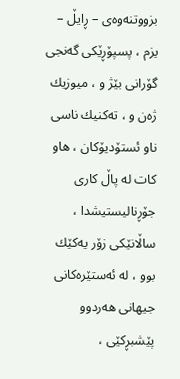بزووتنەوەی – ڕایڵ – یزم ، پسپۆڕێکی گەنجی گۆرانی بێژ و ، میوزیك ژەن و ، تەکنیك ناسی ناو ئستۆدیۆکان ، هاو کات لە پاڵ کاری جۆڕنالیستیشدا ، ساڵانێکی زۆر یەکێك بوو ، لە ئەستێرەکانی جیهانی هەردوو پێشبڕکێی ،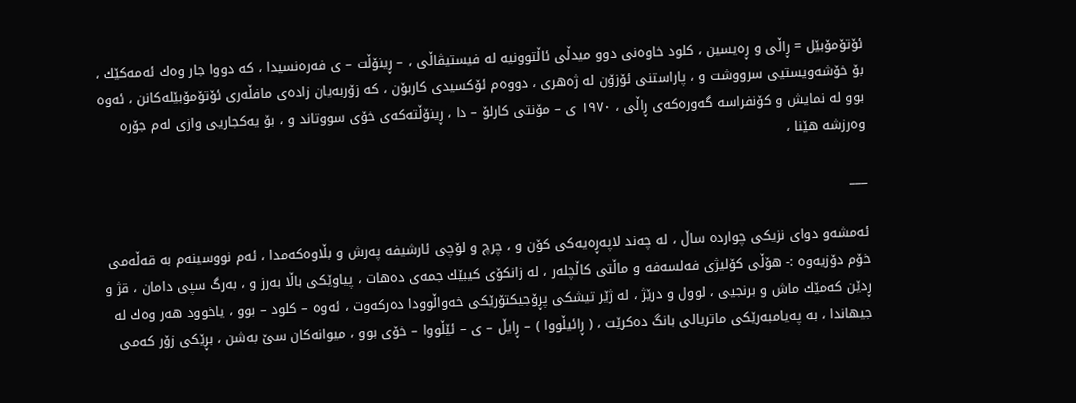ئۆتۆمۆبێل = ڕاڵی و ڕەیسین ، کلود خاوەنی دوو میدڵی ئاڵتوونیە لە فیستیڤاڵی ، – ڕینۆڵت – ی فەرەنسیدا ، کە دووا جار وەك ئەمەکێك ، بۆ خۆشەویستیی سرووشت و ، پاراستنی ئۆزۆن لە ژەهری ، دووەم ئۆکسیدی کاربۆن ، کە زۆربەیان زادەی مافڵەری ئۆتۆمۆبێلەکانن ، ئەوە بوو لە نمایش و کۆنفراسە گەورەکەی ڕاڵی ، ١٩٧٠ ی – مۆنتی کارلۆ – دا ، ڕینۆڵتەکەی خۆی سووتاند و ، بۆ یەکجاریی وازی لەم جۆرە وەرزشە هێنا ،

___

ئەمشەو دوای نزیکی چواردە ساڵ ، لە چەند لاپەڕەیەکی کۆن و ، چرچ و لۆچی ئارشیفە پەرش و بڵاوەکەمدا ، ئەم نووسینەم بە قەڵەمی خۆم دۆزیەوە :- هۆڵی کۆلیژی فەلسەفە و ماڵتی کاڵچلەر ، لە زانکۆی کیبێك جمەی دەهات ، پیاوێکی باڵا بەرز و ، بەرگ سپی دامان ، قژ و ڕدێن کەمێك ماش و برنجیی ، لوول و درێژ ، لە ژێر تیشکی پڕۆجیکتۆرێکی خەواڵوودا دەرکەوت ، ئەوە – کلود – بوو ، یاخوود هەر وەك لە جیهاندا ، بە پەیامبەرێکی ماتریالی بانگ دەکرێت ، ( ڕائیڵووا ) – ڕایڵ – ی – ئێڵووا – خۆی بوو ، میوانەکان سێ بەشن ، بڕێکی زۆر کەمی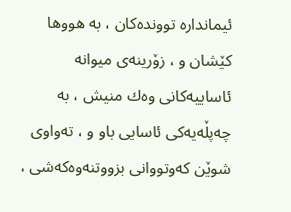ئیماندارە تووندەکان ، بە هووها کێشان و ، زۆرینەی میوانە ئاساییەکانی وەك منیش ، بە چەپڵەیەکی ئاسایی باو و ، تەواوی شوێن کەوتووانی بزووتنەوەکەشی ،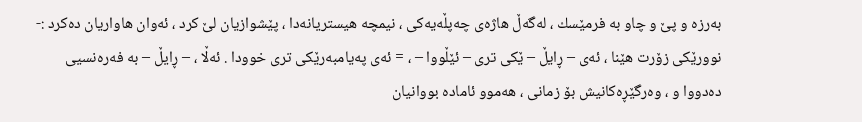بەرزە و پێ و چاو بە فرمێسك ، لەگەڵ هاژەی چەپڵەیەکی ، نیمچە هیستریانەدا ، پێشوازیان لێ کرد ، ئەوان هاواریان دەکرد :- نوورێکی زۆرت هێنا ، ئەی – ڕایڵ – ێکی تری – ئێڵووا – ، = ئەی پەیامبەرێکی تری خوودا . ئەڵا ، – ڕایڵ – بە فەرەنسیی دەدووا و ، وەرگێڕەکانیش بۆ زمانی ، هەموو ئامادە بووانیان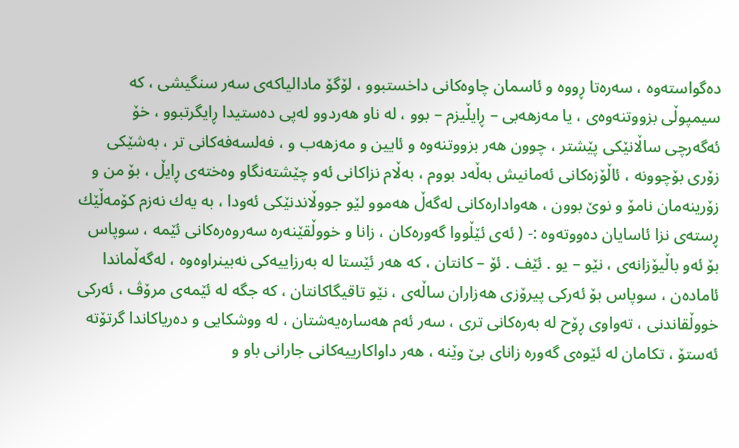دەگواستەوە ، سەرەتا ڕووە و ئاسمان چاوەکانی داخستبوو ، لۆگۆ مادالیاکەی سەر سنگیشی ، کە سیمپوڵی بزووتنەوەی ، یا مەزهەبی – ڕایڵیزم – بوو ، لە ناو هەردوو لەپی دەستیدا ڕایگرتبوو ، خۆ ئەگەرچی ساڵانێکی پێشتر ، چوون هەر بزووتنەوە و ئایین و مەزهەب و ، فەلسەفەکانی تر ، بەشێکی زۆری بۆچوونە ، ئاڵۆزەکانی ئەمانیش بەڵەد بووم ، بەڵام نزاکانی ئەو چێشتەنگاو وەختەی ڕایڵ ، بۆ من و زۆرینەمان نامۆ و نوێ بوون ، هەوادارەکانی لەگەڵ هەموو لێو جووڵاندنێکی ئەودا ، بە یەك نەزم کۆمەڵێك ڕستەی نزا ئاسایان دەووتەوە :- ( ئەی ئێڵووا گەورەکان ، زانا و خووڵقێنەرە سەروەرەکانی ئێمە ، سوپاس بۆ ئەو باڵیۆزانەی ، نێو – یو . ئێف . ئۆ – کانتان ، کە هەر ئێستا لە بەرزاییەکی نەبینراوەوە ، لەگەڵماندا ئامادەن ، سوپاس بۆ ئەرکی پیرۆزی هەزاران ساڵەی ، نێو تاقیگاکانتان ، کە جگە لە ئێمەی مرۆڤ ، ئەرکی خووڵقاندنی ، تەواوی ڕۆح لە بەرەکانی تری ، سەر ئەم هەسارەیەشتان ، لە ووشکایی و دەریاکاندا گرتۆتە ئەستۆ ، تکامان لە ئێوەی گەورە زانای بێ وێنە ، هەر داواکارییەکانی جارانی باو و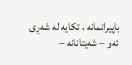باپیرانمانە ، تکایە لە شەڕی ئەو – شەیتانانە –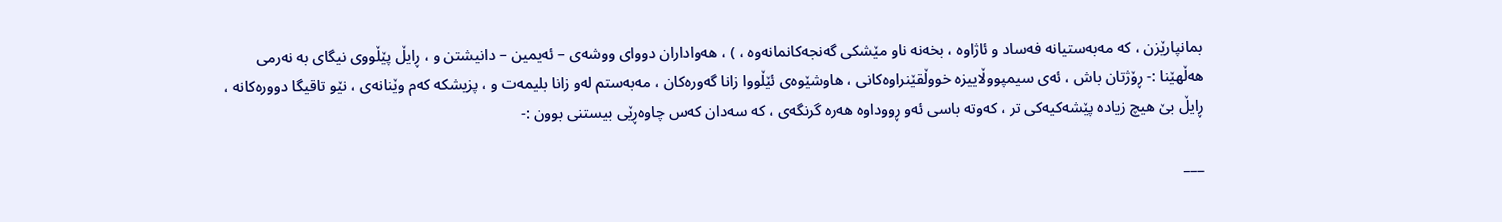بمانپارێزن ، کە مەبەستیانە فەساد و ئاژاوە ، بخەنە ناو مێشکی گەنجەکانمانەوە ، ) ، هەواداران دووای ووشەی – ئەیمین – دانیشتن و ، ڕایڵ پێڵووی نیگای بە نەرمی هەڵهێنا :- ڕۆژتان باش ، ئەی سیمپووڵاییزە خووڵقێنراوەکانی ، هاوشێوەی ئێڵووا زانا گەورەکان ، مەبەستم لەو زانا بلیمەت و ، پزیشکە کەم وێنانەی ، نێو تاقیگا دوورەکانە ، ڕایڵ بێ هیچ زیادە پێشەکیەکی تر ، کەوتە باسی ئەو ڕووداوە هەرە گرنگەی ، کە سەدان کەس چاوەڕێی بیستنی بوون :-

___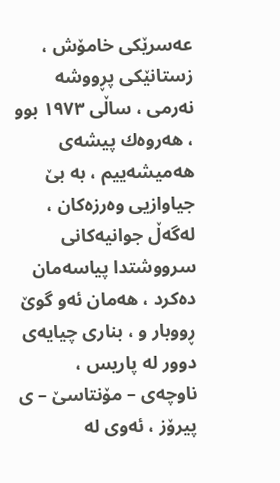عەسرێکی خامۆش ، زستانێکی پڕووشە نەرمی ، ساڵی ١٩٧٣ بوو ، هەروەك پیشەی هەمیشەییم ، بە بێ جیاوازیی وەرزەکان ، لەگەڵ جوانیەکانی سرووشتدا پیاسەمان دەکرد ، هەمان ئەو گوێ ڕووبار و ، بناری چیایەی دوور لە پاریس ، ناوچەی – مۆنتاسێ – ی پیرۆز ، ئەوی لە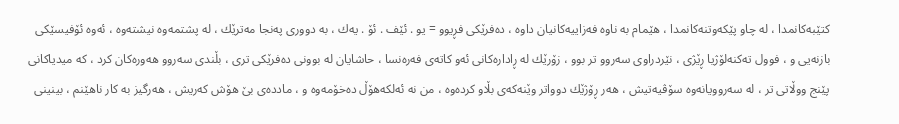کتێبەکانمدا ، لە چاو پێکەوتنەکانمدا ، هێمام بە ناوە فەزاییەکانیان داوە ، دەفرێکی فڕیوو = یو . ئێف . ئۆ . یەك ، بە دووری پەنجا مەترێك ، لە پشتمەوە نیشتەوە ، ئەوە ئۆفیسێکی بازنەیی و ، فوول تەکنەلۆژیا ڕێژی ، نێردراوی سەروو تر بوو ، زۆرێك لە ڕادارەکانی ئەو کاتەی فەرەنسا ، حاشایان لە بوونی دەفرێکی تری ، بڵندی سەروو هەورەکان کرد ، کە میدیاکانی پێنج ووڵاتی تر ، لە سەروویانەوە سۆڤیەتیش ، هەر ڕۆژێك دوواتر وێنەکەی بڵاو کردەوە ، من نە ئەلکەهۆڵ دەخۆمەوە و ، ماددەی بێ هۆش کەریش ، هەرگیز بە کار ناهێنم ، بینینی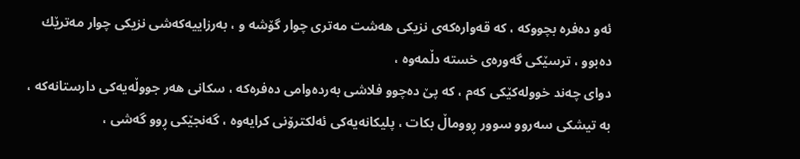ئەو دەفرە بچووکە ، کە قەوارەکەی نزیکی هەشت مەتری چوار گۆشە و ، بەرزاییەکەشی نزیکی چوار مەترێك دەبوو ، ترسێکی گەورەی خستە دڵمەوە ،
دوای چەند خوولەكێکی کەم ، کە پێ دەچوو فلاشی بەردەوامی دەفرەکە ، سکانی هەر جووڵەیەکی دارستانەکە ، بە تیشکی سەروو سوور ڕووماڵ بکات ، پلیکانەیەکی ئەلکترۆنی کرایەوە ، گەنجێکی ڕوو گەشی ،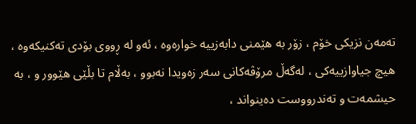تەمەن نزیکی خۆم ، زۆر بە هێمنی دابەزییە خوارەوە ، ئەو لە ڕووی بۆدی تەکنیکەوە ، هیچ جیاوازییەکی ، لەگەڵ مرۆڤەکانی سەر زەویدا نەبوو ، بەڵام تا بڵێی هێوور و ، بە حیشمەت و تەندرووست دەینواند ،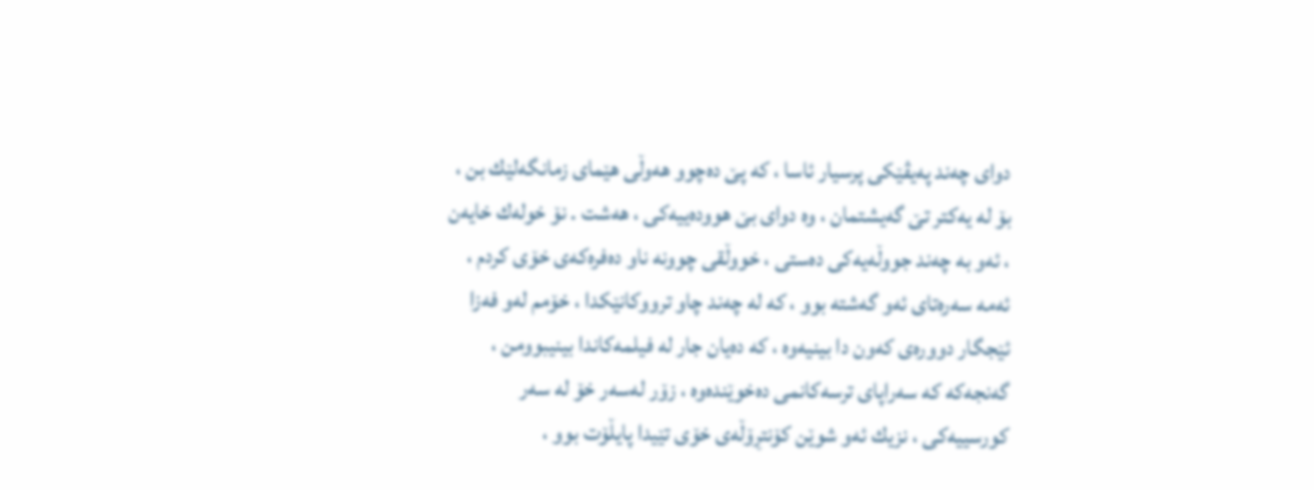دوای چەند پەیڤێکی پرسیار ئاسا ، کە پێ دەچوو هەوڵی هێمای زمانگەلێك بن ، بۆ لە یەکتر تێ گەیشتمان ، وە دوای بێ هوودەییەکی ، هەشت . نۆ خولەك خایەن ، ئەو بە چەند جووڵەیەکی دەستی ، خووڵقی چوونە ناو دەفرەکەی خۆی کردم ، ئەمە سەرەتای ئەو گەشتە بوو ، کە لە چەند چاو ترووکانێکدا ، خۆمم لەو فەزا ئێجگار دوورەی کەون دا بینیەوە ، کە دەیان جار لە فیلمەکاندا بینیبوومن ، گەنجەکە کە سەراپای ترسەکانمی دەخوێندەوە ، زۆر لەسەر خۆ لە سەر کورسییەکی ، نزیك ئەو شوێن کۆنتڕۆڵەی خۆی تێیدا پایڵۆت بوو ،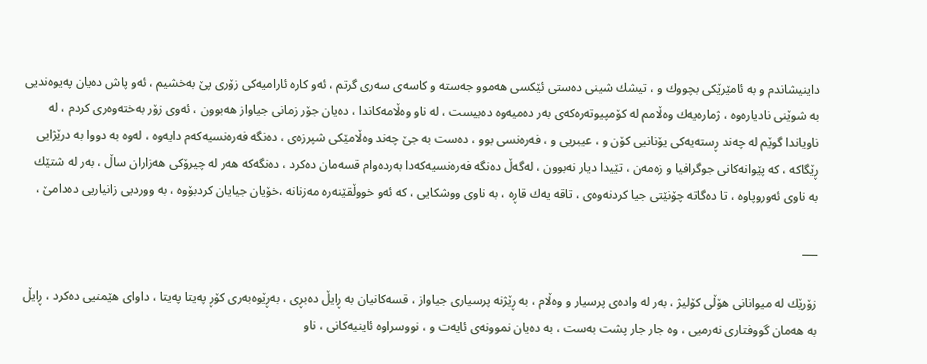داینیشاندم و بە ئامێرێکی بچووك و ، تیشك شینی دەستی ئێکسی هەموو جەستە و کاسەی سەری گرتم ، ئەو کارە ئارامیەکی زۆری پێ بەخشیم ، ئەو پاش دەیان پەیوەندیی بە شوێنی نادیارەوە ، ژمارەیەك وەڵامم لە کۆمپیوتەرەکەی بەر دەمیەوە دەبیست ، لە ناو وەڵامەکاندا ، دەیان جۆر زمانی جیاواز هەبوون ، ئەوی زۆر بەختەوەری کردم ، لە ناویاندا گوێم لە چەند ڕستەیەکی یۆنانیی کۆن و ، عیبریی و ، فەرەنسی بوو ، دەست بە جێ چەند وەڵامێکی شپرزەی ، دەنگە فەرەنسیەکەم دایەوە ، لەوە بە دووا بە درێژایی ڕێگاکە ، کە پێوانەکانی جوگرافیا و زەمەن ، تێیدا دیار نەبوون ، لەگەڵ دەنگە فەرەنسیەکەدا بەردەوام قسەمان دەکرد ، دەنگەکە هەر لە چیرۆکی هەزاران ساڵ ، بەر لە شتێك بە ناوی ئەوروپاوە ، تا دەگاتە چۆنێتی جیا کردنەوەی ، تاقە یەك قاڕە ، بە ناوی ووشکایی ، کە ئەو خووڵقێنەرە مەزنانە ،خۆیان جیایان کردبۆوە ، بە ووردیی زانیاریی دەدامێ ،

___

زۆرێك لە میوانانی هۆڵی کۆلیژ ، بەر لە وادەی پرسیار و وەڵام ، بە ڕێژنە پرسیاری جیاواز ، قسەکانیان بە ڕایڵ دەبڕی ، بەڕێوەبەری کۆڕ پەیتا پەیتا ، داوای هێمنیی دەکرد ، ڕایڵ بە هەمان گووفتاری نەرمیی ، وە جار جار پشت بەست ، بە دەیان نموونەی ئایەت و ، نووسراوە ئاینیەکانی ، ناو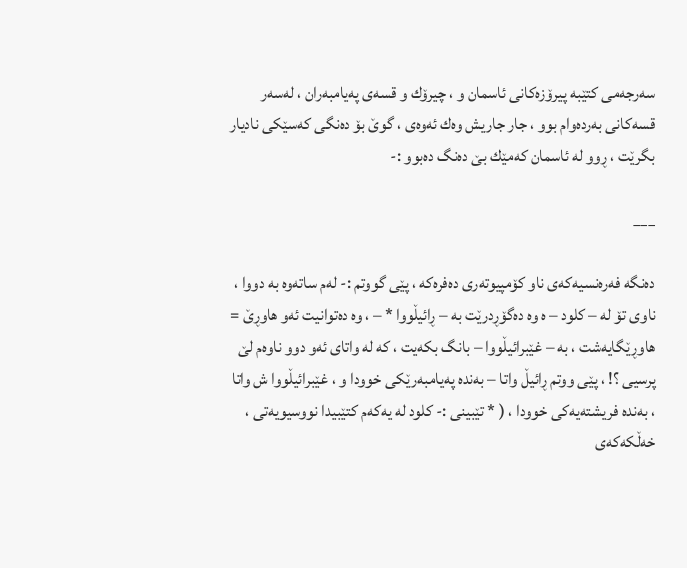سەرجەمی کتێبە پیرۆزەکانی ئاسمان و ، چیرۆك و قسەی پەیامبەران ، لەسەر قسەکانی بەردەوام بوو ، جار جاریش وەك ئەوەی ، گوێ بۆ دەنگی کەسێکی نادیار بگرێت ، ڕوو لە ئاسمان کەمێك بێ دەنگ دەبوو :-

___

دەنگە فەرەنسیەکەی ناو کۆمپیوتەری دەفرەکە ، پێی گووتم :- لەم ساتەوە بە دووا ، ناوی تۆ لە – کلود – ە وە دەگۆڕدرێت بە – ڕائیڵووا * – ، وە دەتوانیت ئەو هاوڕێ = هاوڕێگایەشت ، بە – غێبرائیڵووا – بانگ بکەیت ، کە لە واتای ئەو دوو ناوەم لێ پرسیی ؟! ، پێی ووتم ڕائیڵ واتا – بەندە پەیامبەرێکی خوودا و ، غێبرائیڵووا ش واتا ، بەندە فریشتەیەکی خوودا ، ( * تێبینی :- کلود لە یەکەم کتێبیدا نووسیویەتی ، خەڵکەکەی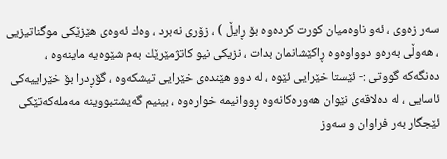سەر زەوی ، ئەو ناوەمیان کورت کردەوە بۆ ڕایڵ ) ، زۆری نەبرد ، وەك ئەوەی هێزێکی موگناتیزیی ، هەوڵی بەرەو دوواوەوە ڕاکێشانمان بدات ، نزیکی نیو کاتژمێرێك بەم شێوەیە ماینەوە ، دەنگەکە گووتی :- ئێستا خێرایی ئێوە ، لە دوو هێندەی خێرایی تیشکەوە ، گۆڕدرا بۆ خێراییەکی ئاسایی ، لە دەلاقەی نێوان هەورەکانەوە ڕووانیمە خوارەوە ، بینیم گەیشتبووینە مەملەکەتێکی ئێجگار بەر فراوان و سەوز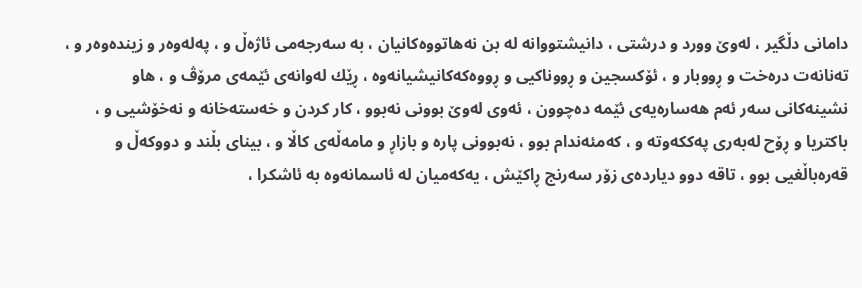دامانی دڵگیر ، لەوێ وورد و درشتی ، دانیشتووانە لە بن نەهاتووەکانیان ، بە سەرجەمی ئاژەڵ و ، پەلەوەر و زیندەوەر و ، تەنانەت درەخت و ڕووبار و ، ئۆکسجین و ڕووناکیی و ڕووەکەکانیشیانەوە ، ڕێك لەوانەی ئێمەی مرۆڤ و ، هاو نشینەکانی سەر ئەم هەسارەیەی ئێمە دەچوون ، ئەوی لەوێ بوونی نەبوو ، کار کردن و خەستەخانە و نەخۆشیی و ، باکتریا و ڕۆح لەبەری پەککەوتە و ، کەمئەندام بوو ، نەبوونی پارە و بازاڕ و مامەڵەی کاڵا و ، بینای بڵند و دووکەڵ و قەرەباڵغیی بوو ، تاقە دوو دیاردەی زۆر سەرنج ڕاکێش ، یەکەمیان لە ئاسمانەوە بە ئاشکرا ،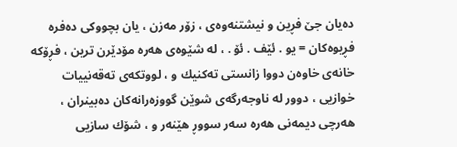دەیان جێ فڕین و نیشتنەوەی ، زۆر مەزن ، یان بچووکی دەفرە فڕیوەکان = یو . ئێف . ئۆ . ، لە شێوەی هەرە مۆدێرن ترین ، فڕۆکە خانەی خاوەن دووا زانستی تەکنیك و ، لووتکەی تەقەنییات خوازیی ، دوور لە ناوجەرگەی شوێن گووزەرانەکان دەبینران ، هەرچی دیمەنی هەرە سەر سووڕ هێنەر و ، شۆك سازیی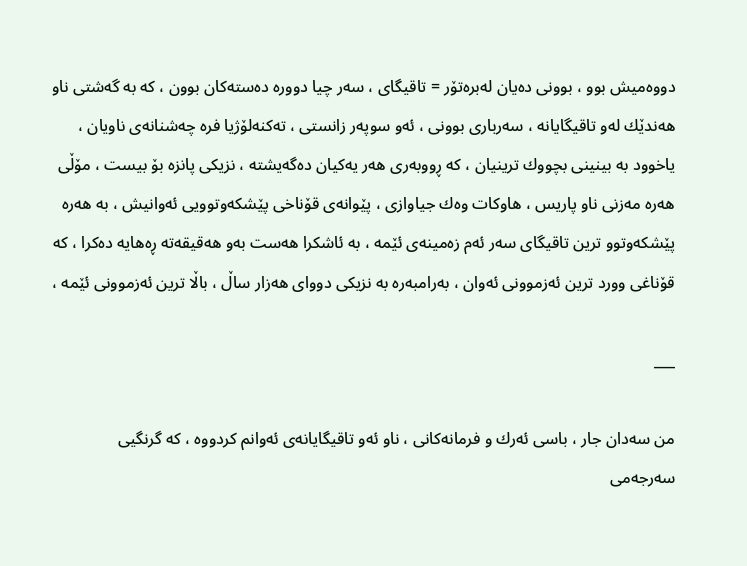دووەمیش بوو ، بوونی دەیان لەبرەتۆر = تاقیگای ، سەر چیا دوورە دەستەکان بوون ، کە بە گەشتی ناو هەندێك لەو تاقیگایانە ، سەرباری بوونی ، ئەو سوپەر زانستی ، تەکنەلۆژیا فرە چەشنانەی ناویان ، یاخوود بە بینینی بچووك ترینیان ، کە ڕووبەری هەر یەکیان دەگەیشتە ، نزیکی پانزە بۆ بیست ، مۆڵی هەرە مەزنی ناو پاریس ، هاوکات وەك جیاوازی ، پێوانەی قۆناخی پێشکەوتوویی ئەوانیش ، بە هەرە پێشکەوتوو ترین تاقیگای سەر ئەم زەمینەی ئێمە ، بە ئاشکرا هەست بەو هەقیقەتە ڕەهایە دەکرا ، کە قۆناغی وورد ترین ئەزموونی ئەوان ، بەرامبەرە بە نزیکی دووای هەزار ساڵ ، باڵا ترین ئەزموونی ئێمە ،

___

من سەدان جار ، باسی ئەرك و فرمانەکانی ، ناو ئەو تاقیگایانەی ئەوانم کردووە ، کە گرنگیی سەرجەمی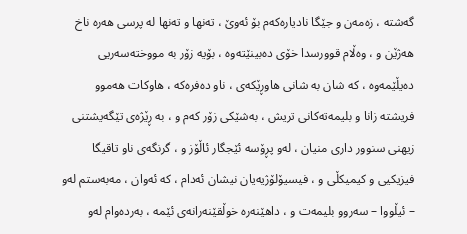گەشتە ، زەمەن و جێگا نادیارەکەم بۆ ئەوێ ، تەنها و تەنها لە پرسی هەرە ناخ هەژێن و ، وەڵام قوورسدا خۆی دەبینێتەوە ، بۆیە زۆر بە مووختەسەریی دەیڵێمەوە ، کە شان بە شانی هاوڕێکەی ، ناو دەفرەکە ، هاوکات هەموو فریشتە زانا و بلیمەتەکانی تریش ، بەشێکی زۆر کەم و ، بە ڕێژەی تێگەیشتنی زیهنی سنوور داری منیان ، لەو پڕۆسە ئێجگار ئاڵۆز و ، گرنگەی ناو تاقیگا فیزیکیی و کیمیکڵی و ، فیسیۆلۆژیەیان نیشان ئەدام ، کە ئەوان ، مەبەستم لەو – ئیڵووا – سەروو بلیمەت و ، داهێنەرە خوڵقێنەرانەی ئێمە ، بەردەوام لەو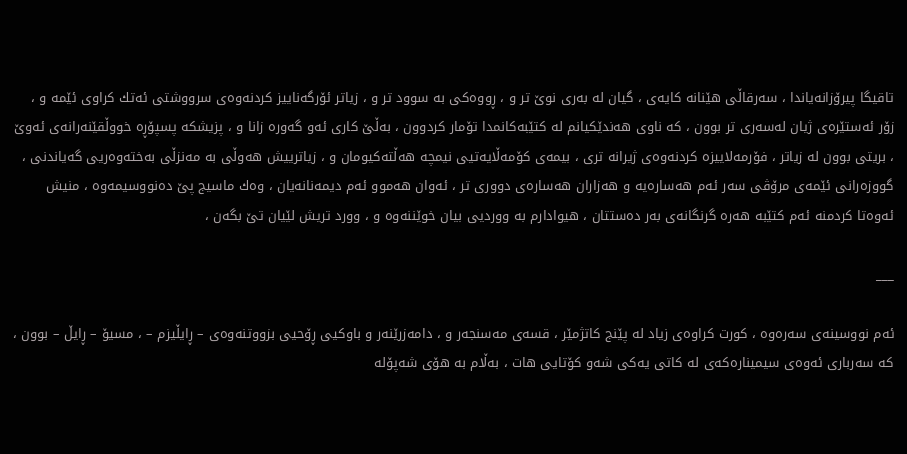تاقیگا پیرۆزانەیاندا ، سەرقاڵی هێنانە کایەی ، گیان لە بەری نوێ تر و ، ڕووەكی بە سوود تر و ، زیاتر ئۆرگەناییز کردنەوەی سرووشتی ئەتك کراوی ئێمە و ، زۆر ئەستێرەی ژیان لەسەری تر بوون ، کە ناوی هەندێکیانم لە کتێبەکانمدا تۆمار کردوون ، بەڵێ کاری ئەو گەورە زانا و ، پزیشکە پسپۆڕە خووڵقێنەرانەی ئەوێ ، بریتی بوون لە زیاتر ، فۆرمەلاییزە کردنەوەی ژیرانە تری ، بیمەی کۆمەڵایەتیی نیمچە هەڵتەکیومان و ، زیاترییش هەوڵی بە مەنزڵی بەختەوەریی گەیاندنی ، گووزەرانی ئێمەی مرۆڤی سەر ئەم هەسارەیە و هەزاران هەسارەی دووری تر ، ئەوان هەموو ئەم دیمەنانەیان ، وەك ماسیج پێ دەنووسیمەوە ، منیش ئەوەتا کردمنە ئەم کتێبە هەرە گرنگانەی بەر دەستتان ، هیوادارم بە ووردیی بیان خوێننەوە و ، وورد تریش لێیان تێ بگەن ،

___

ئەم نووسینەی سەرەوە ، کورت کراوەی زیاد لە پێنج کاتژمێر ، قسەی مەسنجەر و ، دامەزرێنەر و باوکیی ڕۆحیی بزووتنەوەی – ڕایڵیزم – ، مسیۆ – ڕایڵ – بوون ، کە سەرباری ئەوەی سیمینارەکەی لە کاتی یەکی شەو کۆتایی هات ، بەڵام بە هۆی شەپۆلە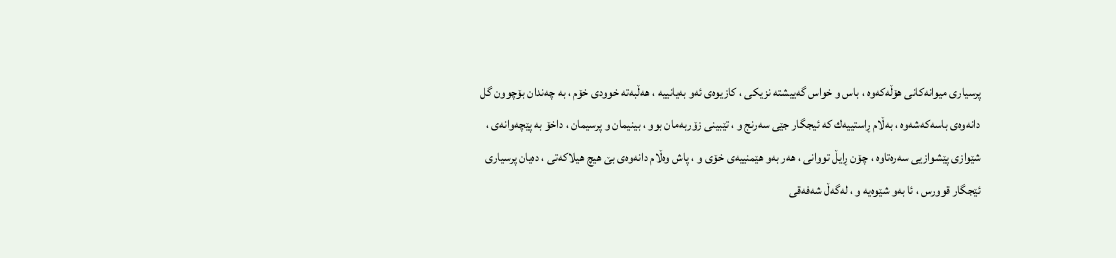پرسیاری میوانەکانی هۆڵەکەوە ، باس و خواس گەییشتە نزیکی ، کازیوەی ئەو بەیانییە ، هەڵبەتە خوودی خۆم ، بە چەندان بۆچوون گل دانەوەی باسەکەشەوە ، بەڵام ڕاستییەك کە ئیجگار جێی سەرنج و ، تێبینی زۆربەمان بوو ، بینیمان و پرسیمان ، داخۆ بە پێچەوانەی ، شێوازی پێشوازیی سەرەتاوە ، چۆن ڕایڵ تووانی ، هەر بەو هێمنییەی خۆی و ، پاش وەڵام دانەوەی بێ هیچ هیلاکەتی ، دەیان پرسیاری ئێجگار قوورس ، ئا بەو شێوەیە و ، لەگەڵ شەفەقی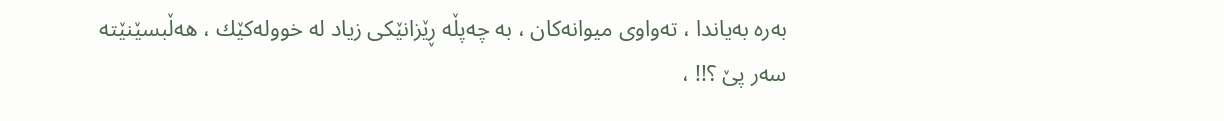بەرە بەیاندا ، تەواوی میوانەکان ، بە چەپڵە ڕێزانێکی زیاد لە خوولەکێك ، هەڵبسێنێتە سەر پێ ؟!! ،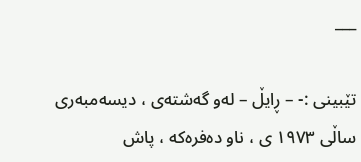___

تێبینی :- – ڕایڵ – لەو گەشتەی ، دیسەمبەری ساڵی ١٩٧٣ ی ، ناو دەفرەکە ، پاش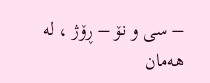– سی و نۆ – ڕۆژ ، لە هەمان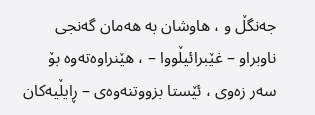جەنگڵ و ، هاوشان بە هەمان گەنجی ناوبراو – غێبرائیڵووا – ، هێنراوەتەوە بۆ سەر زەوی ، ئێستا بزووتنەوەی – ڕایڵیەکان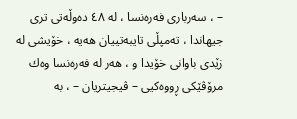– ، سەرباری فەرەنسا ، لە ٤٨ دەوڵەتی تری جیهاندا ، تەمپڵی تایبەتییان هەیە ، خۆیشی لە زێدی باوانی خۆیدا و ، هەر لە فەرەنسا وەك مرۆڤێکی ڕووەکیی – ڤیجیتریان – ، بە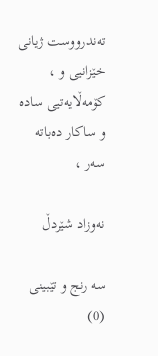تەندرووست ژیانی خێزانیی و ، کۆمەڵایەتیی سادە و ساکار دەباتە سەر ،

نەوزاد شێردڵ

سه رنج و تێبینی (0)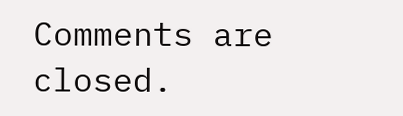Comments are closed.